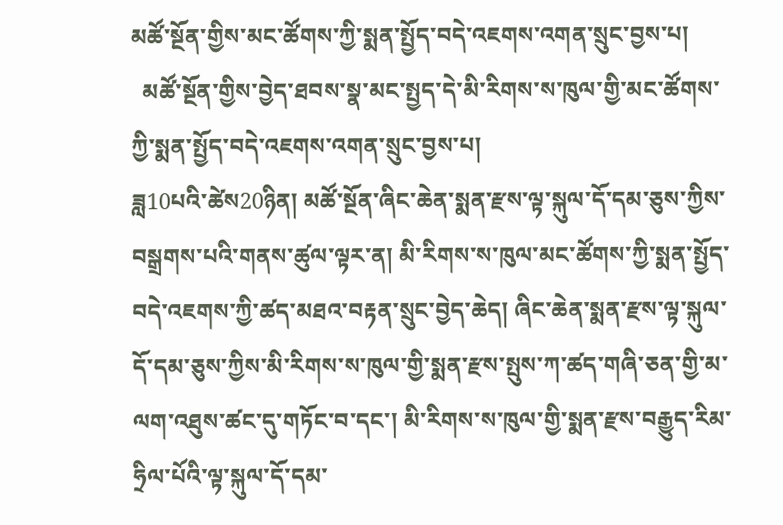མཚོ་སྔོན་གྱིས་མང་ཚོགས་ཀྱི་སྨན་སྤྱོད་བདེ་འཇགས་འགན་སྲུང་བྱས་པ།
  མཚོ་སྔོན་གྱིས་བྱེད་ཐབས་སྣ་མང་སྤྱད་དེ་མི་རིགས་ས་ཁུལ་གྱི་མང་ཚོགས་ཀྱི་སྨན་སྤྱོད་བདེ་འཇགས་འགན་སྲུང་བྱས་པ།
ཟླ10པའི་ཚེས20ཉིན། མཚོ་སྔོན་ཞིང་ཆེན་སྨན་རྫས་ལྟ་སྐུལ་དོ་དམ་ཅུས་ཀྱིས་བསྒྲགས་པའི་གནས་ཚུལ་ལྟར་ན། མི་རིགས་ས་ཁུལ་མང་ཚོགས་ཀྱི་སྨན་སྤྱོད་བདེ་འཇགས་ཀྱི་ཚད་མཐའ་བརྟན་སྲུང་བྱེད་ཆེད། ཞིང་ཆེན་སྨན་རྫས་ལྟ་སྐུལ་དོ་དམ་ཅུས་ཀྱིས་མི་རིགས་ས་ཁུལ་གྱི་སྨན་རྫས་སྤུས་ཀ་ཚད་གཞི་ཅན་གྱི་མ་ལག་འཐུས་ཚང་དུ་གཏོང་བ་དང་། མི་རིགས་ས་ཁུལ་གྱི་སྨན་རྫས་བརྒྱུད་རིམ་ཧྲིལ་པོའི་ལྟ་སྐུལ་དོ་དམ་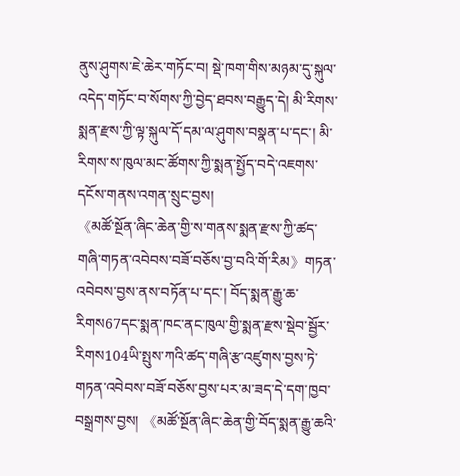ནུས་ཤུགས་ཇེ་ཆེར་གཏོང་བ། སྡེ་ཁག་གིས་མཉམ་དུ་སྐུལ་འདེད་གཏོང་བ་སོགས་ཀྱི་བྱེད་ཐབས་བརྒྱུད་དེ། མི་རིགས་སྨན་རྫས་ཀྱི་ལྟ་སྐུལ་དོ་དམ་ལ་ཤུགས་བསྣན་པ་དང་། མི་རིགས་ས་ཁུལ་མང་ཚོགས་ཀྱི་སྨན་སྤྱོད་བདེ་འཇགས་དངོས་གནས་འགན་སྲུང་བྱས།
《མཚོ་སྔོན་ཞིང་ཆེན་གྱི་ས་གནས་སྨན་རྫས་ཀྱི་ཚད་གཞི་གཏན་འབེབས་བཟོ་བཅོས་བྱ་བའི་གོ་རིམ》གཏན་འབེབས་བྱས་ནས་བཏོན་པ་དང་། བོད་སྨན་རྒྱུ་ཆ་རིགས67དང་སྨན་ཁང་ནང་ཁུལ་གྱི་སྨན་རྫས་སྡེབ་སྦྱོར་རིགས104ཡི་སྤུས་ཀའི་ཚད་གཞི་རྩ་འཛུགས་བྱས་ཏེ་གཏན་འབེབས་བཟོ་བཅོས་བྱས་པར་མ་ཟད་དེ་དག་ཁྱབ་བསྒྲགས་བྱས། 《མཚོ་སྔོན་ཞིང་ཆེན་གྱི་བོད་སྨན་རྒྱུ་ཆའི་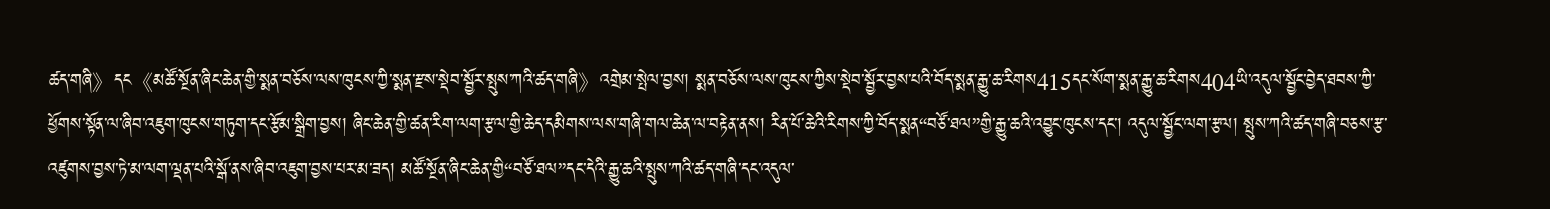ཚད་གཞི》དང《མཚོ་སྔོན་ཞིང་ཆེན་གྱི་སྨན་བཅོས་ལས་ཁུངས་ཀྱི་སྨན་རྫས་སྡེབ་སྦྱོར་སྤུས་ཀའི་ཚད་གཞི》འགྲེམ་སྤེལ་བྱས། སྨན་བཅོས་ལས་ཁུངས་ཀྱིས་སྡེབ་སྦྱོར་བྱས་པའི་བོད་སྨན་རྒྱུ་ཆ་རིགས415དང་སོག་སྨན་རྒྱུ་ཆ་རིགས404ཡི་འདུལ་སྦྱོང་བྱེད་ཐབས་ཀྱི་ཕྱོགས་སྟོན་ལ་ཞིབ་འཇུག་ཁུངས་གཏུག་དང་རྩོམ་སྒྲིག་བྱས། ཞིང་ཆེན་གྱི་ཚན་རིག་ལག་རྩལ་གྱི་ཆེད་དམིགས་ལས་གཞི་གལ་ཆེན་ལ་བརྟེན་ནས། རིན་པོ་ཆེའི་རིགས་ཀྱི་བོད་སྨན“བཙོ་ཐལ”གྱི་རྒྱུ་ཆའི་འབྱུང་ཁུངས་དང་། འདུལ་སྦྱོང་ལག་རྩལ། སྤུས་ཀའི་ཚད་གཞི་བཅས་རྩ་འཛུགས་བྱས་ཏེ་མ་ལག་ལྡན་པའི་སྒོ་ནས་ཞིབ་འཇུག་བྱས་པར་མ་ཟད། མཚོ་སྔོན་ཞིང་ཆེན་གྱི“བཙོ་ཐལ”དང་དེའི་རྒྱུ་ཆའི་སྤུས་ཀའི་ཚད་གཞི་དང་འདུལ་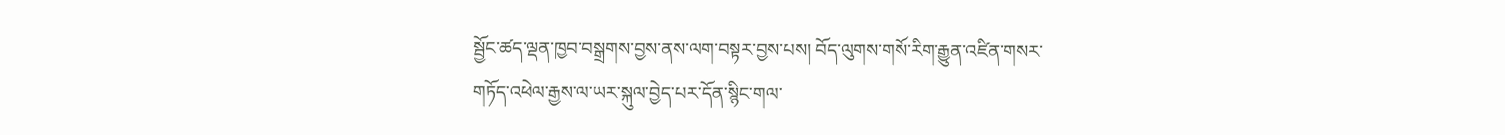སྦྱོང་ཚད་ལྡན་ཁྱབ་བསྒྲགས་བྱས་ནས་ལག་བསྟར་བྱས་པས། བོད་ལུགས་གསོ་རིག་རྒྱུན་འཛིན་གསར་གཏོད་འཕེལ་རྒྱས་ལ་ཡར་སྐུལ་བྱེད་པར་དོན་སྙིང་གལ་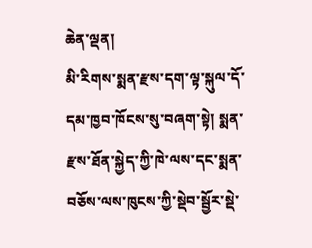ཆེན་ལྡན།
མི་རིགས་སྨན་རྫས་དག་ལྟ་སྐུལ་དོ་དམ་ཁྱབ་ཁོངས་སུ་བཞག་སྟེ། སྨན་རྫས་ཐོན་སྐྱེད་ཀྱི་ཁེ་ལས་དང་སྨན་བཅོས་ལས་ཁུངས་ཀྱི་སྡེབ་སྦྱོར་སྡེ་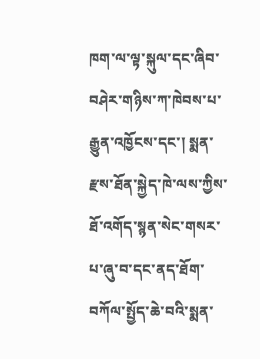ཁག་ལ་ལྟ་སྐུལ་དང་ཞིབ་བཤེར་གཉིས་ཀ་ཁེབས་པ་རྒྱུན་འཁྱོངས་དང་། སྨན་རྫས་ཐོན་སྐྱེད་ཁེ་ལས་ཀྱིས་ཐོ་འགོད་སྙན་སེང་གསར་པ་ཞུ་བ་དང་ནད་ཐོག་བཀོལ་སྤྱོད་ཆེ་བའི་སྨན་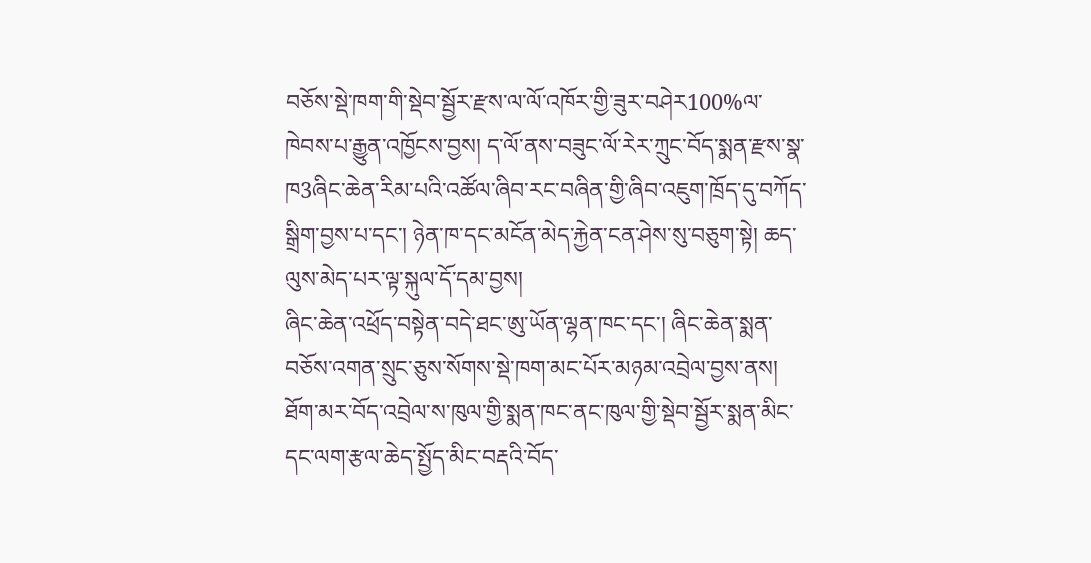བཅོས་སྡེ་ཁག་གི་སྡེབ་སྦྱོར་རྫས་ལ་ལོ་འཁོར་གྱི་ཟུར་བཤེར100%ལ་ཁེབས་པ་རྒྱུན་འཁྱོངས་བྱས། ད་ལོ་ནས་བཟུང་ལོ་རེར་ཀྲུང་བོད་སྨན་རྫས་སྣ་ཁ3ཞིང་ཆེན་རིམ་པའི་འཚོལ་ཞིབ་རང་བཞིན་གྱི་ཞིབ་འཇུག་ཁྲོད་དུ་བཀོད་སྒྲིག་བྱས་པ་དང་། ཉེན་ཁ་དང་མངོན་མེད་རྐྱེན་ངན་ཤེས་སུ་བཅུག་སྟེ། ཆད་ལུས་མེད་པར་ལྟ་སྐུལ་དོ་དམ་བྱས།
ཞིང་ཆེན་འཕྲོད་བསྟེན་བདེ་ཐང་ཨུ་ཡོན་ལྷན་ཁང་དང་། ཞིང་ཆེན་སྨན་བཅོས་འགན་སྲུང་ཅུས་སོགས་སྡེ་ཁག་མང་པོར་མཉམ་འབྲེལ་བྱས་ནས། ཐོག་མར་བོད་འབྲེལ་ས་ཁུལ་གྱི་སྨན་ཁང་ནང་ཁུལ་གྱི་སྡེབ་སྦྱོར་སྨན་མིང་དང་ལག་རྩལ་ཆེད་སྤྱོད་མིང་བརྡའི་བོད་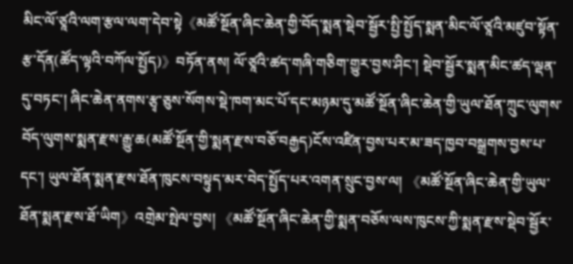མིང་ལོ་ཙཱའི་ལག་རྩལ་ལག་དེབ་སྟེ《མཚོ་སྔོན་ཞིང་ཆེན་གྱི་བོད་སྨན་སྡེབ་སྦྱོར་སྤྱི་སྤྱོད་སྨན་མིང་ལོ་ཙཱའི་མཛུབ་སྟོན་རྩ་དོན(ཚོད་ལྟའི་བཀོལ་སྤྱོད)》བཏོན་ནས། ལོ་ཙཱའི་ཚད་གཞི་གཅིག་གྱུར་བྱས་ཤིང་། སྡེབ་སྦྱོར་སྨན་མིང་ཚད་ལྡན་དུ་བཏང་། ཞིང་ཆེན་ནགས་རྩྭ་ཅུས་སོགས་སྡེ་ཁག་མང་པོ་དང་མཉམ་དུ་མཚོ་སྔོན་ཞིང་ཆེན་གྱི་ཡུལ་ཐོན་ཀྲུང་ལུགས་བོད་ལུགས་སྨན་རྫས་རྒྱུ་ཆ(མཚོ་སྔོན་གྱི་སྨན་རྫས་བཅོ་བརྒྱད)ངོས་འཛིན་བྱས་པར་མ་ཟད་ཁྱབ་བསྒྲགས་བྱས་པ་དང་། ཡུལ་ཐོན་སྨན་རྫས་ཐོན་ཁུངས་བསྟུད་མར་བེད་སྤྱོད་པར་འགན་སྲུང་བྱས་ལ། 《མཚོ་སྔོན་ཞིང་ཆེན་གྱི་ཡུལ་ཐོན་སྨན་རྫས་ཐོ་ཡིག》འགྲེམ་སྤེལ་བྱས། 《མཚོ་སྔོན་ཞིང་ཆེན་གྱི་སྨན་བཅོས་ལས་ཁུངས་ཀྱི་སྨན་རྫས་སྡེབ་སྦྱོར་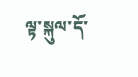ལྟ་སྐུལ་དོ་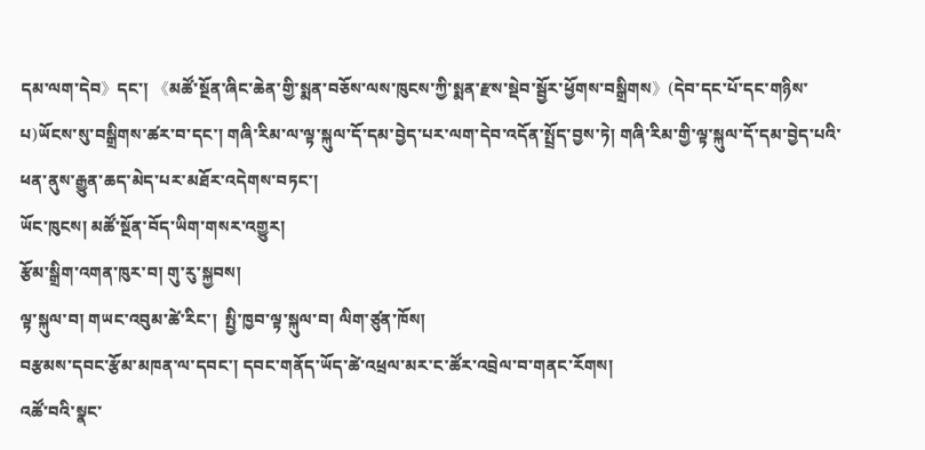དམ་ལག་དེབ》དང་། 《མཚོ་སྔོན་ཞིང་ཆེན་གྱི་སྨན་བཅོས་ལས་ཁུངས་ཀྱི་སྨན་རྫས་སྡེབ་སྦྱོར་ཕྱོགས་བསྒྲིགས》(དེབ་དང་པོ་དང་གཉིས་པ)ཡོངས་སུ་བསྒྲིགས་ཚར་བ་དང་། གཞི་རིམ་ལ་ལྟ་སྐུལ་དོ་དམ་བྱེད་པར་ལག་དེབ་འདོན་སྤྲོད་བྱས་ཏེ། གཞི་རིམ་གྱི་ལྟ་སྐུལ་དོ་དམ་བྱེད་པའི་ཕན་ནུས་རྒྱུན་ཆད་མེད་པར་མཐོར་འདེགས་བཏང་།
ཡོང་ཁུངས། མཚོ་སྔོན་བོད་ཡིག་གསར་འགྱུར།
རྩོམ་སྒྲིག་འགན་ཁུར་བ། གུ་རུ་སྐྱབས།
ལྟ་སྐུལ་བ། གཡང་འབུམ་ཚེ་རིང་།  སྤྱི་ཁྱབ་ལྟ་སྐུལ་བ། ལིག་ཙུན་ཁོས།
བརྩམས་དབང་རྩོམ་མཁན་ལ་དབང་། དབང་གནོད་ཡོད་ཚེ་འཕྲལ་མར་ང་ཚོར་འབྲེལ་བ་གནང་རོགས།
འཚོ་བའི་སྣང་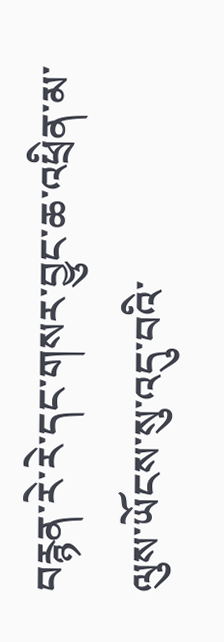བརྙན་རེ་རེ་དང་གསར་བྱུང་ཆ་འཕྲིན་མ་ལུས་ཡོངས་སུ་འདུ་བའི་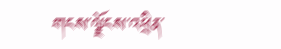གངས་ལྗོངས་འཕྲིན་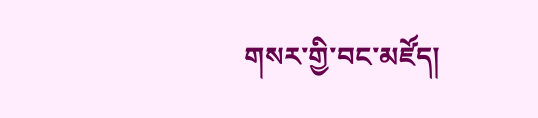གསར་གྱི་བང་མཛོད།